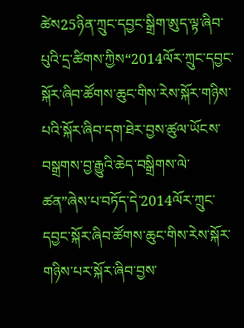ཚེས25ཉིན་ཀྲུང་དབྱང་སྒྲིག་ཨུད་ལྟ་ཞིབ་པུའི་དྲ་ཚིགས་ཀྱིས“2014ལོར་ཀྲུང་དབྱང་སྐོར་ཞིབ་ཚོགས་ཆུང་གིས་རེས་སྐོར་གཉིས་པའི་སྐོར་ཞིབ་དག་ཐེར་བྱས་ཚུལ་ཡོངས་བསྒྲགས་བྱ་རྒྱུའི་ཆེད་བསྒྲིགས་ལེ་ཚན”ཞེས་པ་བཏོད་དེ་2014ལོར་ཀྲུང་དབྱང་སྐོར་ཞིབ་ཚོགས་ཆུང་གིས་རེས་སྐོར་གཉིས་པར་སྐོར་ཞིབ་བྱས་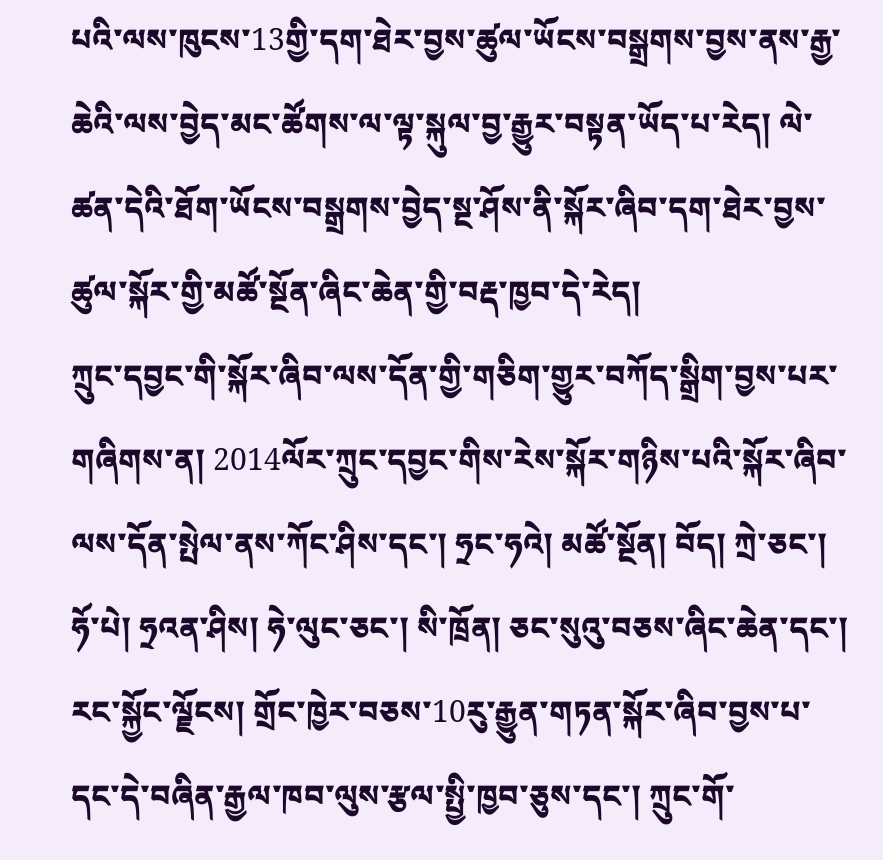པའི་ལས་ཁུངས་13གྱི་དག་ཐེར་བྱས་ཚུལ་ཡོངས་བསྒྲགས་བྱས་ནས་རྒྱ་ཆེའི་ལས་བྱེད་མང་ཚོགས་ལ་ལྟ་སྐུལ་བྱ་རྒྱུར་བསྟན་ཡོད་པ་རེད། ལེ་ཚན་དེའི་ཐོག་ཡོངས་བསྒྲགས་བྱེད་སྔ་ཤོས་ནི་སྐོར་ཞིབ་དག་ཐེར་བྱས་ཚུལ་སྐོར་གྱི་མཚོ་སྔོན་ཞིང་ཆེན་གྱི་བརྡ་ཁྱབ་དེ་རེད།
ཀྲུང་དབྱང་གི་སྐོར་ཞིབ་ལས་དོན་གྱི་གཅིག་གྱུར་བཀོད་སྒྲིག་བྱས་པར་གཞིགས་ན། 2014ལོར་ཀྲུང་དབྱང་གིས་རེས་སྐོར་གཉིས་པའི་སྐོར་ཞིབ་ལས་དོན་སྤེལ་ནས་ཀོང་ཤིས་དང་། ཧྲང་ཧའེ། མཚོ་སྔོན། བོད། ཀྲེ་ཅང་། ཧོ་པེ། ཧྲའན་ཤིས། ཧེ་ལུང་ཅང་། སི་ཁྲོན། ཅང་སུའུ་བཅས་ཞིང་ཆེན་དང་། རང་སྐྱོང་ལྗོངས། གྲོང་ཁྱེར་བཅས་10རུ་རྒྱུན་གཏན་སྐོར་ཞིབ་བྱས་པ་དང་དེ་བཞིན་རྒྱལ་ཁབ་ལུས་རྩལ་སྤྱི་ཁྱབ་ཅུས་དང་། ཀྲུང་གོ་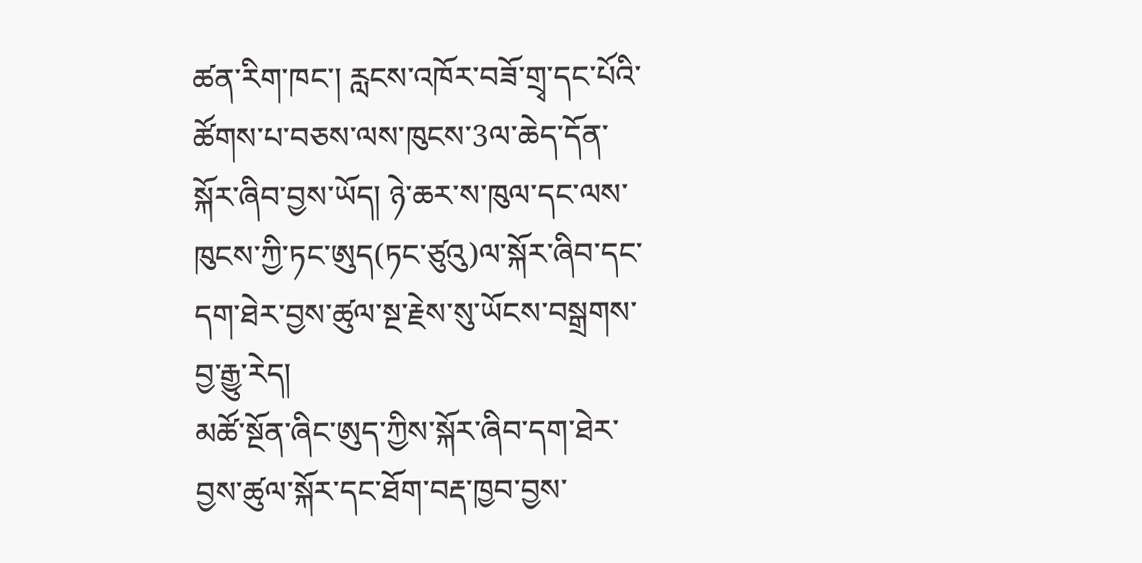ཚན་རིག་ཁང་། རླངས་འཁོར་བཟོ་གྲྭ་དང་པོའི་ཚོགས་པ་བཅས་ལས་ཁུངས་3ལ་ཆེད་དོན་སྐོར་ཞིབ་བྱས་ཡོད། ཉེ་ཆར་ས་ཁུལ་དང་ལས་ཁུངས་ཀྱི་ཏང་ཨུད(ཏང་ཙུའུ)ལ་སྐོར་ཞིབ་དང་དག་ཐེར་བྱས་ཚུལ་སྔ་རྗེས་སུ་ཡོངས་བསྒྲགས་བྱ་རྒྱུ་རེད།
མཚོ་སྔོན་ཞིང་ཨུད་ཀྱིས་སྐོར་ཞིབ་དག་ཐེར་བྱས་ཚུལ་སྐོར་དང་ཐོག་བརྡ་ཁྱབ་བྱས་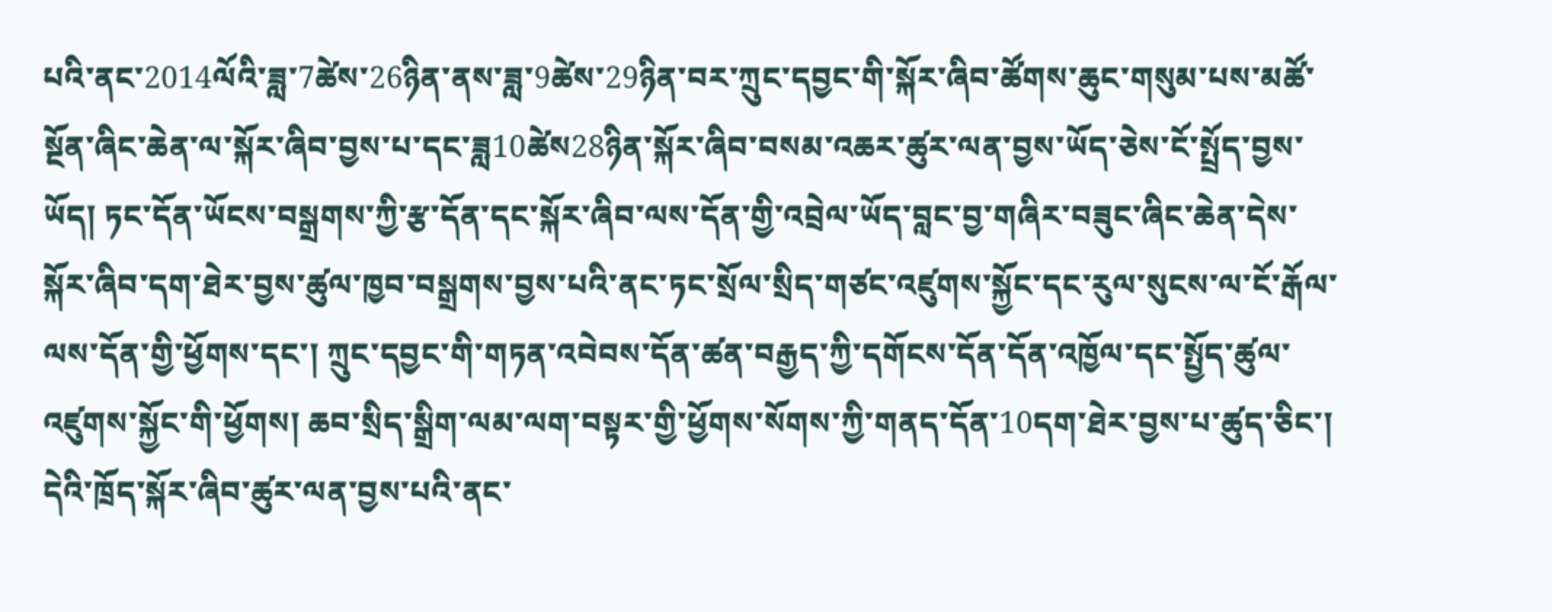པའི་ནང་2014ལོའི་ཟླ་7ཚེས་26ཉིན་ནས་ཟླ་9ཚེས་29ཉིན་བར་ཀྲུང་དབྱང་གི་སྐོར་ཞིབ་ཚོགས་ཆུང་གསུམ་པས་མཚོ་སྔོན་ཞིང་ཆེན་ལ་སྐོར་ཞིབ་བྱས་པ་དང་ཟླ10ཚེས28ཉིན་སྐོར་ཞིབ་བསམ་འཆར་ཚུར་ལན་བྱས་ཡོད་ཅེས་ངོ་སྤྲོད་བྱས་ཡོད། ཏང་དོན་ཡོངས་བསྒྲགས་ཀྱི་རྩ་དོན་དང་སྐོར་ཞིབ་ལས་དོན་གྱི་འབྲེལ་ཡོད་བླང་བྱ་གཞིར་བཟུང་ཞིང་ཆེན་དེས་སྐོར་ཞིབ་དག་ཐེར་བྱས་ཚུལ་ཁྱབ་བསྒྲགས་བྱས་པའི་ནང་ཏང་སྲོལ་སྲིད་གཙང་འཛུགས་སྐྱོང་དང་རུལ་སུངས་ལ་ངོ་རྒོལ་ལས་དོན་གྱི་ཕྱོགས་དང་། ཀྲུང་དབྱང་གི་གཏན་འབེབས་དོན་ཚན་བརྒྱད་ཀྱི་དགོངས་དོན་དོན་འཁྱོལ་དང་སྤྱོད་ཚུལ་འཛུགས་སྐྱོང་གི་ཕྱོགས། ཆབ་སྲིད་སྒྲིག་ལམ་ལག་བསྟར་གྱི་ཕྱོགས་སོགས་ཀྱི་གནད་དོན་10དག་ཐེར་བྱས་པ་ཚུད་ཅིང་། དེའི་ཁྲོད་སྐོར་ཞིབ་ཚུར་ལན་བྱས་པའི་ནང་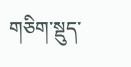གཅིག་སྡུད་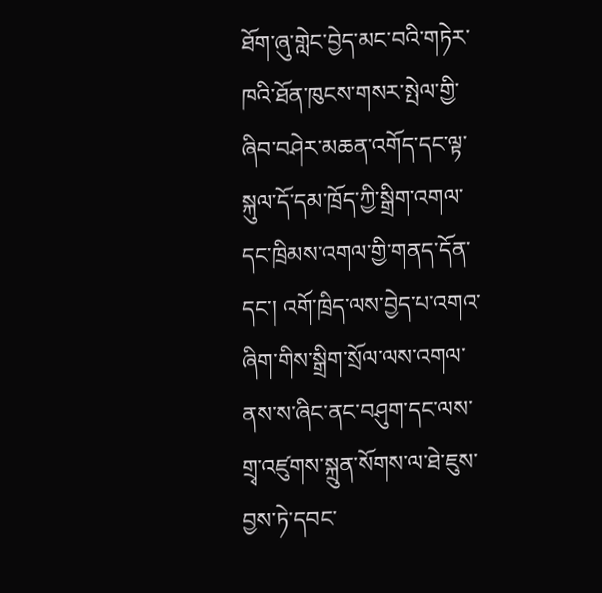ཐོག་ཞུ་གླེང་བྱེད་མང་བའི་གཏེར་ཁའི་ཐོན་ཁུངས་གསར་སྤེལ་གྱི་ཞིབ་བཤེར་མཆན་འགོད་དང་ལྟ་སྐུལ་དོ་དམ་ཁྲོད་ཀྱི་སྒྲིག་འགལ་དང་ཁྲིམས་འགལ་གྱི་གནད་དོན་དང་། འགོ་ཁྲིད་ལས་བྱེད་པ་འགའ་ཞིག་གིས་སྒྲིག་སྲོལ་ལས་འགལ་ནས་ས་ཞིང་ནང་བཤུག་དང་ལས་གྲྭ་འཛུགས་སྐྲུན་སོགས་ལ་ཐེ་ཇུས་བྱས་ཏེ་དབང་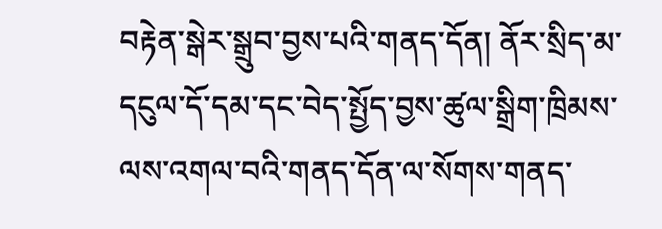བརྟེན་སྒེར་སྒྲུབ་བྱས་པའི་གནད་དོན། ནོར་སྲིད་མ་དངུལ་དོ་དམ་དང་བེད་སྤྱོད་བྱས་ཚུལ་སྒྲིག་ཁྲིམས་ལས་འགལ་བའི་གནད་དོན་ལ་སོགས་གནད་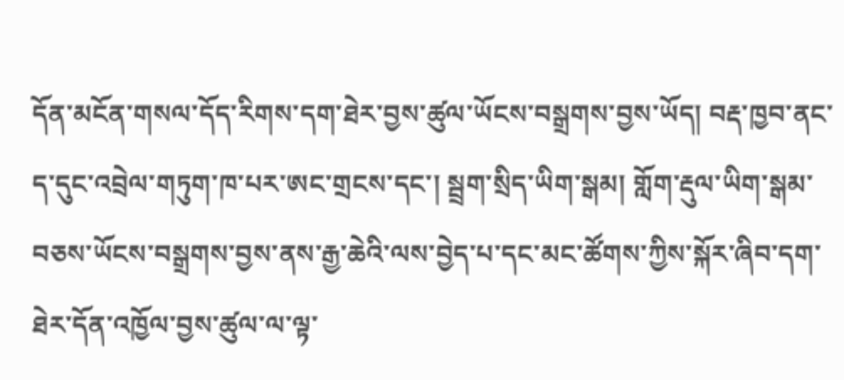དོན་མངོན་གསལ་དོད་རིགས་དག་ཐེར་བྱས་ཚུལ་ཡོངས་བསྒྲགས་བྱས་ཡོད། བརྡ་ཁྱབ་ནང་ད་དུང་འབྲེལ་གཏུག་ཁ་པར་ཨང་གྲངས་དང་། སྦྲག་སྲིད་ཡིག་སྒམ། གློག་རྡུལ་ཡིག་སྒམ་བཅས་ཡོངས་བསྒྲགས་བྱས་ནས་རྒྱ་ཆེའི་ལས་བྱེད་པ་དང་མང་ཚོགས་ཀྱིས་སྐོར་ཞིབ་དག་ཐེར་དོན་འཁྱོལ་བྱས་ཚུལ་ལ་ལྟ་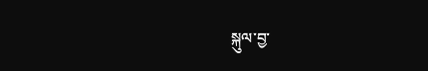སྐུལ་བྱ་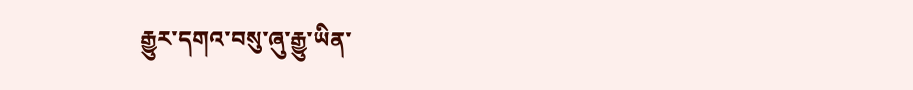རྒྱུར་དགའ་བསུ་ཞུ་རྒྱུ་ཡིན་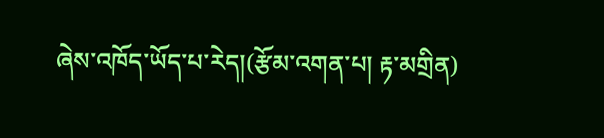ཞེས་འཁོད་ཡོད་པ་རེད།(རྩོམ་འགན་པ། རྟ་མགྲིན)